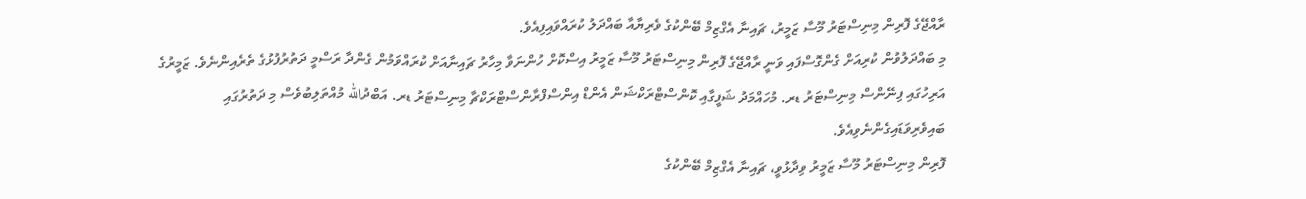ރާއްޖޭގެ ފޮރިން މިނިސްޓަރު މޫސާ ޒަމީރު، ޗައިނާ އެގްޒިމް ބޭންކުގެ ވެރިޔާއާ ބައްދަލު ކުރައްވައިފިއެވެ.
މި ބައްދަލުވުން ކުރިއަށް ގެންގޮސްފައި ވަނީ ރާއްޖޭގެ ފޮރިން މިނިސްޓަރު މޫސާ ޒަމީރު އިސްކޮށް ހުންނަވާ މިހާރު ޗައިނާއަށް ކުރައްވަމުން ގެންދާ ރަސްމީ ދަތުރުފުޅުގެ ތެރެއިންނެވެ. ޒަމީރުގެ އަރިހުގައި ފިނޭންސް މިނިސްޓަރު ޑރ. މުހައްމަދު ޝަފީގާއި ކޮންސްޓްރަކްޝަން އެންޑް އިންސްފްރާންސްޓްރަކްޗާ މިނިސްޓަރު ޑރ. އަބްދުالله މުއްތަލިބުވެސް މި ދަތުރުގައި ބައިވެރިވަޑައިގެންނެވިއެވެ.
ފޮރިން މިނިސްޓަރު މޫސާ ޒަމީރު ވިދާޅުވީ، ޗައިނާ އެގްޒިމް ބޭންކުގެ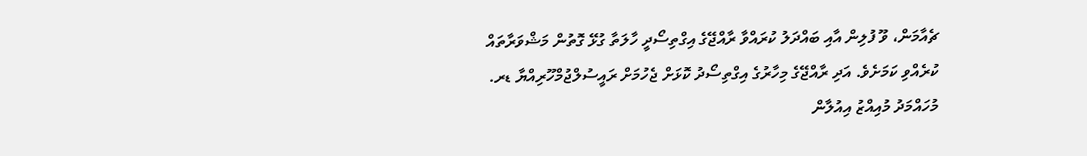ޗެއާމަން، ވޫ ފުލިން އާއި ބައްދަލު ކުރައްވާ ރާއްޖޭގެ އިގްތިސޯދީ ހާލަތާ ގުޅޭ ގޮތުން މަޝްވަރާތައް ކުރެއްވި ކަމަށެވެ. އަދި ރާއްޖޭގެ މިހާރުގެ އިގްތިސޯދު ކޮޅަށް ޖެހުމަށް ރައީސުލްޖުމްހޫރިއްޔާ ޑރ. މުހައްމަދު މުއިއްޒު އިއުލާން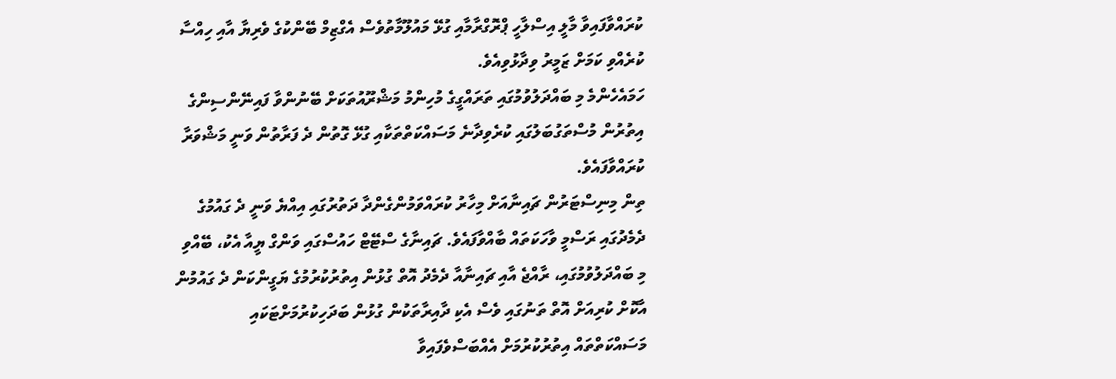ކުރައްވާފައިވާ މާލީ އިސްލާހީ ޕްރޮގްރާމާއި ގުޅޭ މައުލޫމާތުވެސް އެގްޒިމް ބޭންކުގެ ވެރިޔާ އާއި ހިއްސާ ކުރެއްވި ކަމަށް ޒަމީރު ވިދާޅުވިއެވެ.
ހަމައެހެންމެ މި ބައްދަލުވުމުގައި ތަރައްގީގެ މުހިންމު މަޝްރޫއުތަކަށް ބޭނުންވާ ފައިނޭންސިންގެ އިތުރުން މުސްތަގުބަލުގައި ކުރެވިދާނެ މަސައްކަތްތަކާއި ގުޅޭ ގޮތުން ދެ ފަރާތުން ވަނީ މަޝްވަރާ ކުރައްވާފައެވެ.
ތިން މިނިސްޓަރުން ޗައިނާއަށް މިހާރު ކުރައްވަމުންގެންދާ ދަތުރުގައި އިއްޔެ ވަނީ ދެ ގައުމުގެ ދެމެދުގައި ރަސްމީ ވާހަކަތައް ބާއްވާފައެވެ. ޗައިނާގެ ސްޓޭޓް ހައުސްގައި ވަންގް ޔީއާ އެކު، ބޭއްވި މި ބައްދަލުވުމުގައި، ރާއްޖެ އާއި ޗައިނާއާ ދެމެދު އޮތް ގުޅުން އިތުރުކުރުމުގެ ޔަގީންކަން ދެ ގައުމުން އާކޮށް ކުރިއަށް އޮތް ތަނުގައި ވެސް އެކި ދާއިރާތަކުން ގުޅުން ބަދަހިކުރުމަށްޓަކައި މަސައްކަތްތައް އިތުރުކުރުމަށް އެއްބަސްވެފައިވާ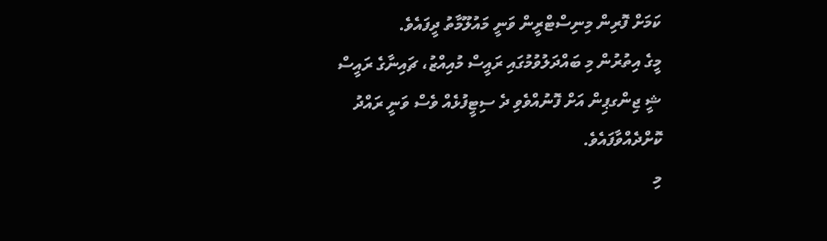ކަމަށް ފޮރިން މިނިސްޓްރީން ވަނީ މައުލޫމާތު ދީފައެވެ.
މީގެ އިތުރުން މި ބައްދަލުވުމުގައި ރައީސް މުއިއްޒު، ޗައިނާގެ ރައީސް ޝީ ޖިންގޕިން އަށް ފޮނުއްވެވި ދެ ސިޓީފުޅެއް ވެސް ވަނީ ރައްދު ކޮށްދެއްވާފައެވެ.
މި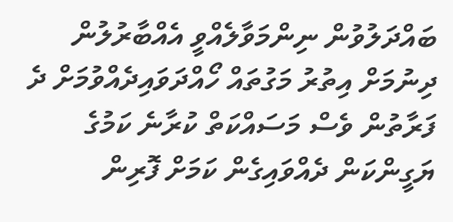ބައްދަލުވުން ނިންމަވާލެއްވީ އެއްބާރުލުން ދިނުމަށް އިތުރު މަގުތައް ހޯއްދަވައިދެއްވުމަށް ދެ ފަރާތުން ވެސް މަސައްކަތް ކުރާނެ ކަމުގެ ޔަގީންކަން ދެއްވައިގެން ކަމަށް ފޮރިން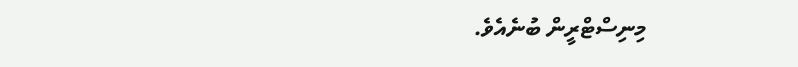މިނިސްޓްރީން ބުނެއެވެ.